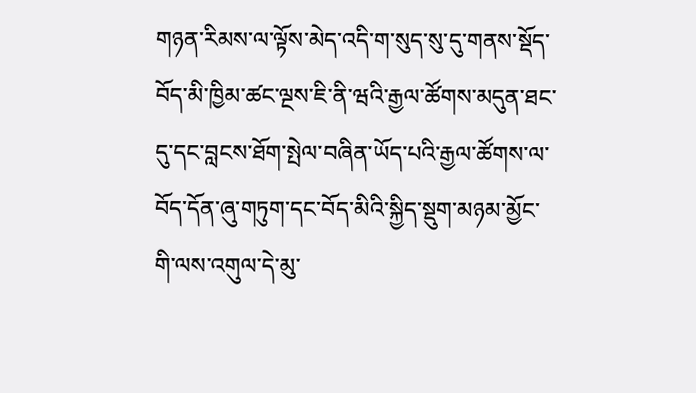གཉན་རིམས་ལ་ལྟོས་མེད་འདི་ག་སུད་སུ་དུ་གནས་སྡོད་བོད་མི་ཁྱིམ་ཚང་ལྔས་ཇི་ནི་ཝའི་རྒྱལ་ཚོགས་མདུན་ཐང་དུ་དང་བླངས་ཐོག་སྤེལ་བཞིན་ཡོད་པའི་རྒྱལ་ཚོགས་ལ་བོད་དོན་ཞུ་གཏུག་དང་བོད་མིའི་སྐྱིད་སྡུག་མཉམ་མྱོང་གི་ལས་འགུལ་དེ་མུ་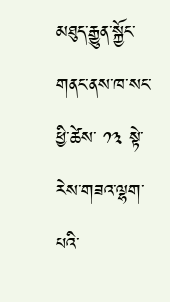མཐུད་རྒྱུན་སྐྱོང་གནང་ནས་ཁ་སང་ཕྱི་ཚེས་ ༡༣ སྟེ་རེས་གཟའ་ལྷག་པའི་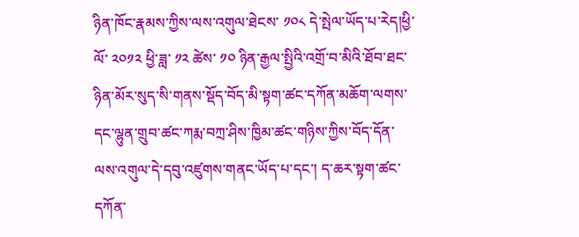ཉིན་ཁོང་རྣམས་ཀྱིས་ལས་འགུལ་ཐེངས་ ༡༠༨ དེ་སྤེལ་ཡོད་པ་རེད།ཕྱི་ལོ་ ༢༠༡༢ ཕྱི་ཟླ་ ༡༢ ཚེས་ ༡༠ ཉིན་རྒྱལ་སྤྱིའི་འགྲོ་བ་མིའི་ཐོབ་ཐང་ཉིན་མོར་སུད་སི་གནས་སྡོད་བོད་མི་སྟག་ཚང་དཀོན་མཆོག་ལགས་དང་ལྷུན་གྲུབ་ཚང་ཀརྨ་བཀྲ་ཤིས་ཁྱིམ་ཚང་གཉིས་ཀྱིས་བོད་དོན་ལས་འགུལ་དེ་དབུ་འཛུགས་གནང་ཡོད་པ་དང་། ད་ཆར་སྟག་ཚང་དཀོན་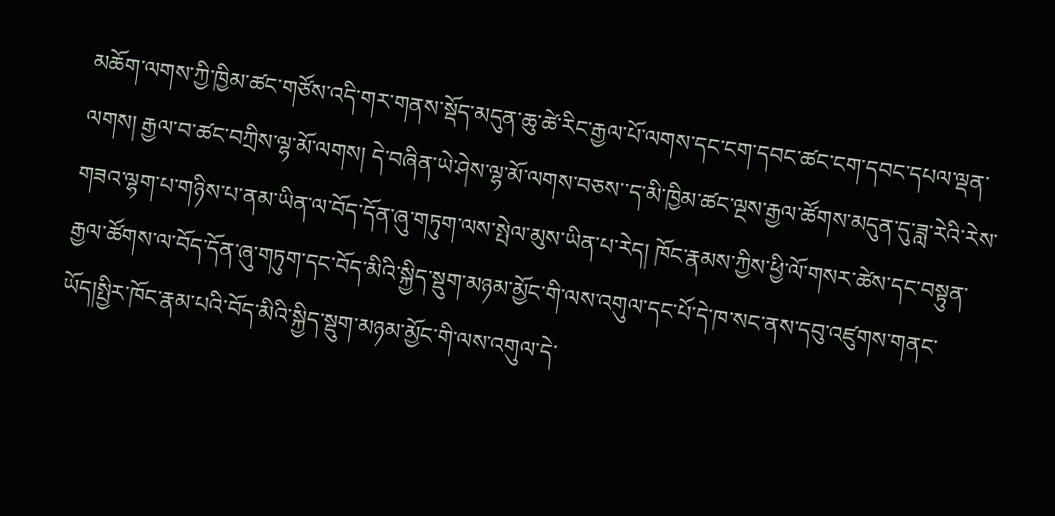མཆོག་ལགས་ཀྱི་ཁྱིམ་ཚང་གཙོས་འདི་གར་གནས་སྡོད་མདུན་ཆུ་ཚེ་རིང་རྒྱལ་པོ་ལགས་དང་ངག་དབང་ཚང་ངག་དབང་དཔལ་ལྡན་ལགས། རྒྱལ་བ་ཚང་བཀྲིས་ལྷ་མོ་ལགས། དེ་བཞིན་ཡེ་ཤེས་ལྷ་མོ་ལགས་བཅས་་ད་མི་ཁྱིམ་ཚང་ལྔས་རྒྱལ་ཚོགས་མདུན་དུ་ཟླ་རེའི་རེས་གཟའ་ལྷག་པ་གཉིས་པ་ནམ་ཡིན་ལ་བོད་དོན་ཞུ་གཏུག་ལས་སྤེལ་མུས་ཡིན་པ་རེད། ཁོང་རྣམས་ཀྱིས་ཕྱི་ལོ་གསར་ཚེས་དང་བསྟུན་རྒྱལ་ཚོགས་ལ་བོད་དོན་ཞུ་གཏུག་དང་བོད་མིའི་སྐྱིད་སྡུག་མཉམ་མྱོང་གི་ལས་འགུལ་དང་པོ་དེ་ཁ་སང་ནས་དབུ་འཛུགས་གནང་ཡོད།སྤྱིར་ཁོང་རྣམ་པའི་བོད་མིའི་སྐྱིད་སྡུག་མཉམ་མྱོང་གི་ལས་འགུལ་དེ་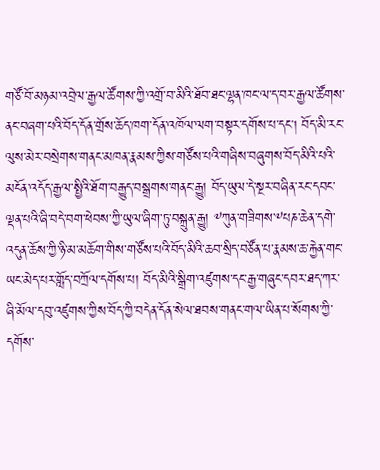གཙོ་བོ་མཉམ་འབྲེལ་རྒྱལ་ཚོགས་ཀྱི་འགྲོ་བ་མིའི་ཐོབ་ཐང་ལྷན་ཁང་ལ་ད་བར་རྒྱལ་ཚོགས་ནང་བཞག་པའི་བོད་དོན་གྲོས་ཆོད་ཁག་དོན་འཁོལ་ལག་བསྟར་དགོས་པ་དང། བོད་མི་རང་ལུས་མེར་བསྲེགས་གནང་མཁན་རྣམས་ཀྱིས་གཙོས་པའི་གཞིས་བཞུགས་བོད་མིའི་པའི་མངོན་འདོད་རྒྱལ་སྤྱིའི་ཐོག་བརྒྱུད་བསྒྲགས་གནང་རྒྱུ། བོད་ཡུལ་དེ་སྔར་བཞིན་རང་དབང་ལྡན་པའི་ཞི་བདེ་བག་ཕེབས་ཀྱི་ཡུལ་ཞིག་ཏུ་བསྐྲུན་རྒྱུ། ༸ཀུན་གཟིགས་༸པཎ་ཆེན་དགེ་འདུན་ཆོས་ཀྱི་ཉི་མ་མཆོག་གིས་གཙོས་པའི་བོད་མིའི་ཆབ་སྲིད་བཙོན་པ་རྣམས་ཆ་རྐྱེན་གང་ཡང་མེད་པར་གློད་བཀྲོལ་དགོས་པ། བོད་མིའི་སྒྲིག་འཛུགས་དང་རྒྱ་གཞུང་དབར་ཐད་ཀར་ཞི་མོལ་དབུ་འཛུགས་ཀྱིས་བོད་ཀྱི་བདེན་དོན་སེལ་ཐབས་གནང་གལ་ཡིན་པ་སོགས་ཀྱི་དགོས་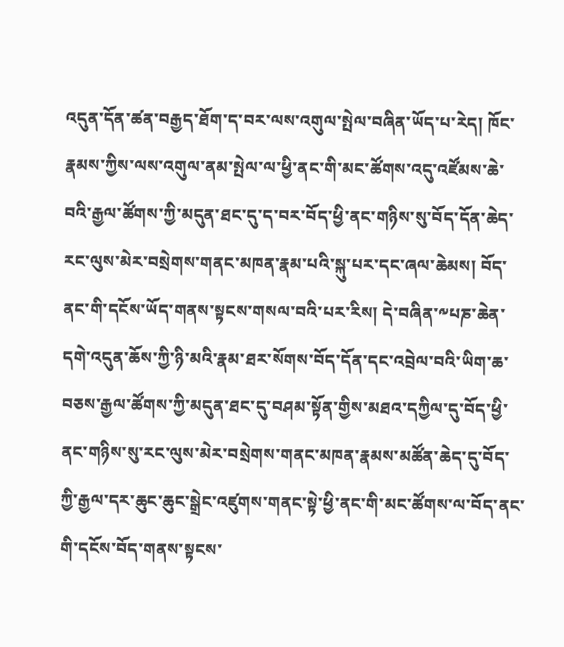འདུན་དོན་ཚན་བརྒྱད་ཐོག་ད་བར་ལས་འགུལ་སྤེལ་བཞིན་ཡོད་པ་རེད། ཁོང་རྣམས་ཀྱིས་ལས་འགུལ་ནམ་སྤེལ་ལ་ཕྱི་ནང་གི་མང་ཚོགས་འདུ་འཛོམས་ཆེ་བའི་རྒྱལ་ཚོགས་ཀྱི་མདུན་ཐང་དུ་ད་བར་བོད་ཕྱི་ནང་གཉིས་སུ་བོད་དོན་ཆེད་རང་ལུས་མེར་བསྲེགས་གནང་མཁན་རྣམ་པའི་སྐུ་པར་དང་ཞལ་ཆེམས། བོད་ནང་གི་དངོས་ཡོད་གནས་སྟངས་གསལ་བའི་པར་རིས། དེ་བཞིན་༸པཎ་ཆེན་དགེ་འདུན་ཆོས་ཀྱི་ཉི་མའི་རྣམ་ཐར་སོགས་བོད་དོན་དང་འབྲེལ་བའི་ཡིག་ཆ་བཅས་རྒྱལ་ཚོགས་ཀྱི་མདུན་ཐང་དུ་བཤམ་སྟོན་གྱིས་མཐའ་དཀྱིལ་དུ་བོད་ཕྱི་ནང་གཉིས་སུ་རང་ལུས་མེར་བསྲེགས་གནང་མཁན་རྣམས་མཚོན་ཆེད་དུ་བོད་ཀྱི་རྒྱལ་དར་ཆུང་ཆུང་སྒྲེང་འཛུགས་གནང་སྟེ་ཕྱི་ནང་གི་མང་ཚོགས་ལ་བོད་ནང་གི་དངོས་བོད་གནས་སྟངས་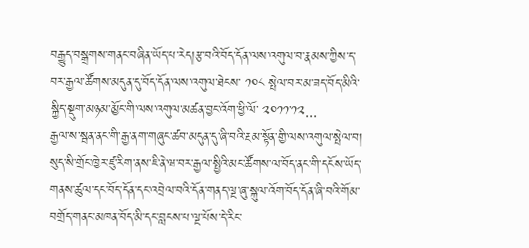བརྒྱུད་བསྒྲགས་གནང་བཞིན་ཡོད་པ་རེད།རྩ་བའི་བོད་དོན་ལས་འགུལ་བ་རྣམས་ཀྱིས་ད་བར་རྒྱལ་ཚོགས་མདུན་དུ་བོད་དོན་ལས་འགུལ་ཐེངས་ ༡༠༨ སྤེལ་བར་མ་ཟད་བོད་མིའི་སྐྱིད་སྡུག་མཉམ་མྱོང་གི་ལས་འགུལ་མཚན་བྱང་འོག་ཕྱི་ལོ་ ༢༠༡༡་༡༢...
རྒྱལ་ས་སྦན་ནང་གི་རྒྱ་ནག་གཞུང་ཚབ་མདུན་དུ་ཞི་བའི་རྔམ་སྟོན་གྱི་ལས་འགུལ་སྤེལ་བ།
སུད་སི་གྲོང་ཁྱེར་ཛུ་རིག་ནས་ཇི་ནེ་ཝ་བར་རྒྱལ་སྤྱིའི་མང་ཚོགས་ལ་བོད་ནང་གི་དངོས་ཡོད་གནས་ཚུལ་དང་བོད་དོན་དང་འབྲེལ་བའི་དོན་གནད་ལྔ་ཞུ་སྐུལ་འོག་བོད་དོན་ཞི་བའི་གོམ་བགྲོད་གནང་མཁན་བོད་མི་དང་བླངས་པ་ལྔ་པོས་དེ་རིང་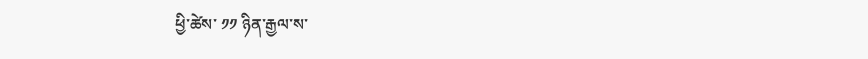ཕྱི་ཚེས་ ༡༡ ཉིན་རྒྱལ་ས་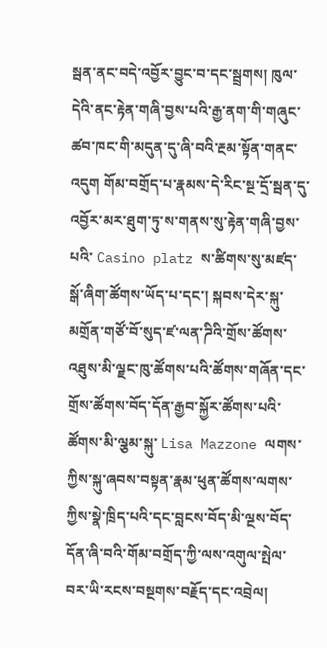སྦན་ནང་བདེ་འབྱོར་བྱུང་བ་དང་སྦྲགས། ཁུལ་དེའི་ནང་རྟེན་གཞི་བྱས་པའི་རྒྱ་ནག་གི་གཞུང་ཚབ་ཁང་གི་མདུན་དུ་ཞི་བའི་རྔམ་སྟོན་གནང་འདུག གོམ་བགྲོད་པ་རྣམས་དེ་རིང་སྔ་དྲོ་སྦན་དུ་འབྱོར་མར་ཐུག་ཏུ་ས་གནས་སུ་རྟེན་གཞི་བྱས་པའི་ Casino platz ས་ཚིགས་སུ་མཛད་སྒོ་ཞིག་ཚོགས་ཡོད་པ་དང་། སྐབས་དེར་སྐུ་མགྲོན་གཙོ་བོ་སུད་ཛ་ལན་ཌིའི་གྲོས་ཚོགས་འཐུས་མི་ལྗང་ཁུ་ཚོགས་པའི་ཚོགས་གཞོན་དང་གྲོས་ཚོགས་བོད་དོན་རྒྱབ་སྐྱོར་ཚོགས་པའི་ཚོགས་མི་ལྕམ་སྐུ་ Lisa Mazzone ལགས་ཀྱིས་སྐུ་ཞབས་བསྟན་རྣམ་ཕུན་ཚོགས་ལགས་ཀྱིས་སྣེ་ཁྲིད་པའི་དང་བླངས་བོད་མི་ལྔས་བོད་དོན་ཞི་བའི་གོམ་བགྲོད་ཀྱི་ལས་འགུལ་སྤེལ་བར་ཡི་རངས་བསྔགས་བརྗོད་དང་འབྲེལ།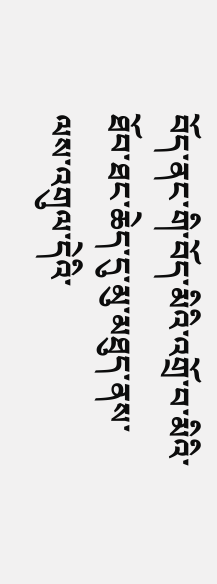བོད་ནང་གི་བོད་མིའི་འགྲོ་བ་མིའི་ཐོབ་ཐང་ཆེད་དུ་མུ་མཐུད་ནས་ལས་འགུལ་དེའི་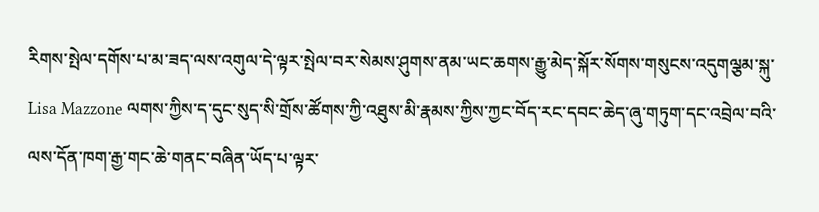རིགས་སྤེལ་དགོས་པ་མ་ཟད་ལས་འགུལ་དེ་ལྟར་སྤེལ་བར་སེམས་ཤུགས་ནམ་ཡང་ཆགས་རྒྱུ་མེད་སྐོར་སོགས་གསུངས་འདུགལྕམ་སྐུ་ Lisa Mazzone ལགས་ཀྱིས་ད་དུང་སུད་སི་གྲོས་ཚོགས་ཀྱི་འཐུས་མི་རྣམས་ཀྱིས་ཀྱང་བོད་རང་དབང་ཆེད་ཞུ་གཏུག་དང་འབྲེལ་བའི་ལས་དོན་ཁག་རྒྱ་གང་ཆེ་གནང་བཞིན་ཡོད་པ་ལྟར་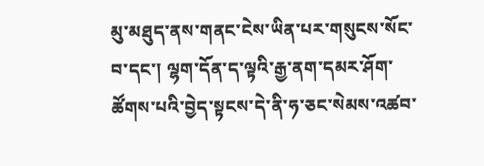མུ་མཐུད་ནས་གནང་ངེས་ཡིན་པར་གསུངས་སོང་བ་དང་། ལྷག་དོན་ད་ལྟའི་རྒྱ་ནག་དམར་ཤོག་ཚོགས་པའི་བྱེད་སྟངས་དེ་ནི་ཧ་ཅང་སེམས་འཚབ་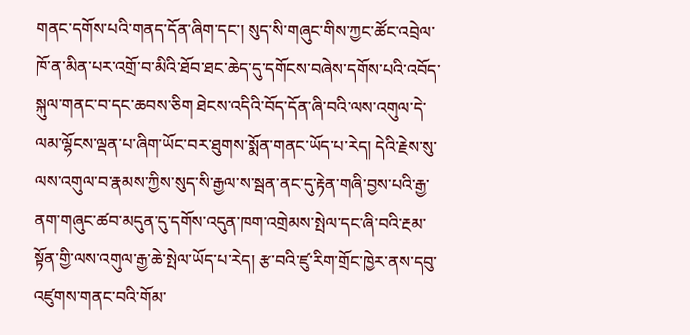གནང་དགོས་པའི་གནད་དོན་ཞིག་དང་། སུད་སི་གཞུང་གིས་ཀྱང་ཚོང་འབྲེལ་ཁོ་ན་མིན་པར་འགྲོ་བ་མིའི་ཐོབ་ཐང་ཆེད་དུ་དགོངས་བཞེས་དགོས་པའི་འབོད་སྐུལ་གནང་བ་དང་ཆབས་ཅིག ཐེངས་འདིའི་བོད་དོན་ཞི་བའི་ལས་འགུལ་དེ་ལམ་ལྷོངས་ལྡན་པ་ཞིག་ཡོང་བར་ཐུགས་སྨོན་གནང་ཡོད་པ་རེད། དེའི་རྗེས་སུ་ལས་འགུལ་བ་རྣམས་ཀྱིས་སུད་སི་རྒྱལ་ས་སྦན་ནང་དུ་རྟེན་གཞི་བྱས་པའི་རྒྱ་ནག་གཞུང་ཚབ་མདུན་དུ་དགོས་འདུན་ཁག་འགྲེམས་སྤེལ་དང་ཞི་བའི་རྔམ་སྟོན་གྱི་ལས་འགུལ་རྒྱ་ཆེ་སྤེལ་ཡོད་པ་རེད། རྩ་བའི་ཛུ་རིག་གྲོང་ཁྱེར་ནས་དབུ་འཛུགས་གནང་བའི་གོམ་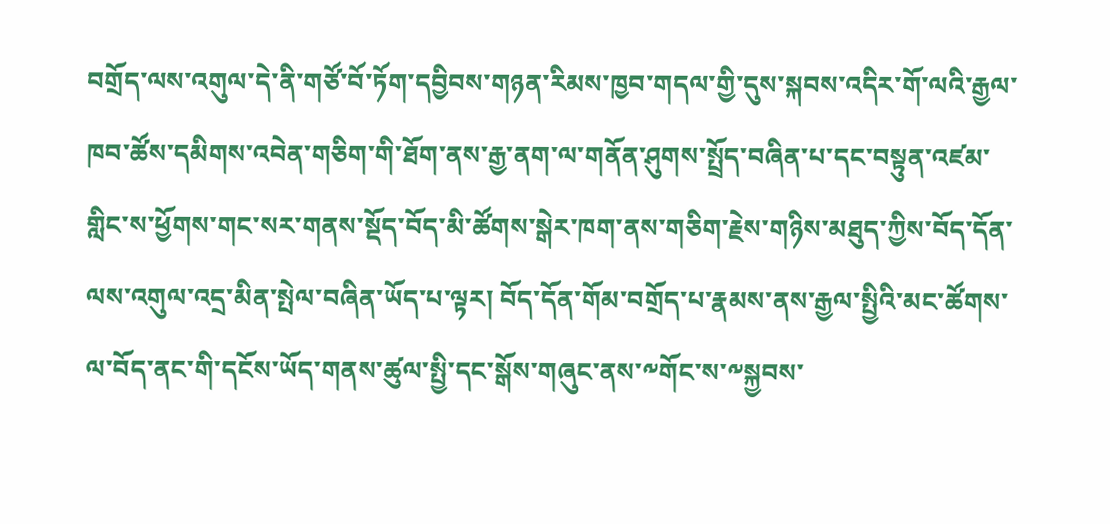བགྲོད་ལས་འགུལ་དེ་ནི་གཙོ་བོ་ཏོག་དབྱིབས་གཉན་རིམས་ཁྱབ་གདལ་གྱི་དུས་སྐབས་འདིར་གོ་ལའི་རྒྱལ་ཁབ་ཚོས་དམིགས་འབེན་གཅིག་གི་ཐོག་ནས་རྒྱ་ནག་ལ་གནོན་ཤུགས་སྤྲོད་བཞིན་པ་དང་བསྟུན་འཛམ་གླིང་ས་ཕྱོགས་གང་སར་གནས་སྡོད་བོད་མི་ཚོགས་སྒེར་ཁག་ནས་གཅིག་རྗེས་གཉིས་མཐུད་ཀྱིས་བོད་དོན་ལས་འགུལ་འདྲ་མིན་སྤེལ་བཞིན་ཡོད་པ་ལྟར། བོད་དོན་གོམ་བགྲོད་པ་རྣམས་ནས་རྒྱལ་སྤྱིའི་མང་ཚོགས་ལ་བོད་ནང་གི་དངོས་ཡོད་གནས་ཚུལ་སྤྱི་དང་སྒོས་གཞུང་ནས་༸གོང་ས་༸སྐྱབས་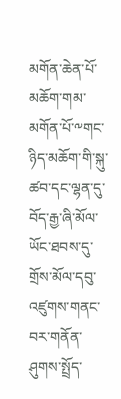མགོན་ཆེན་པོ་མཆོག་གམ་མགོན་པོ་༸གང་ཉིད་མཆོག་གི་སྐུ་ཚབ་དང་ལྷན་དུ་བོད་རྒྱ་ཞི་མོལ་ཡོང་ཐབས་དུ་གྲོས་མོལ་དབུ་འཛུགས་གནང་བར་གནོན་ཤུགས་སྤྲོད་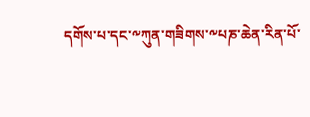དགོས་པ་དང་༸ཀུན་གཟིགས་༸པཎ་ཆེན་རིན་པོ་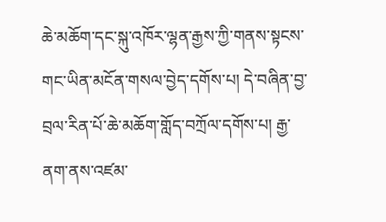ཆེ་མཆོག་དང་སྐུ་འཁོར་ལྷན་རྒྱས་ཀྱི་གནས་སྟངས་གང་ཡིན་མངོན་གསལ་བྱེད་དགོས་པ། དེ་བཞིན་བྱ་བྲལ་རིན་པོ་ཆེ་མཆོག་གློད་བཀྲོལ་དགོས་པ། རྒྱ་ནག་ནས་འཛམ་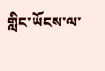གླིང་ཡོངས་ལ་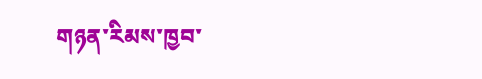གཉན་རིམས་ཁྱབ་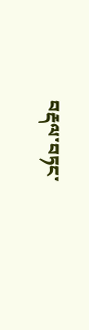བརྡལ་བཏང་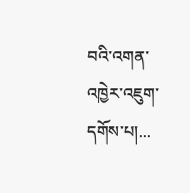བའི་འགན་འཁྱེར་འཇུག་དགོས་པ།...